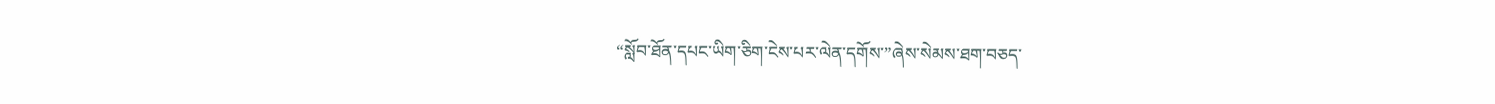“སློབ་ཐོན་དཔང་ཡིག་ཅིག་ངེས་པར་ལེན་དགོས་”ཞེས་སེམས་ཐག་བཅད་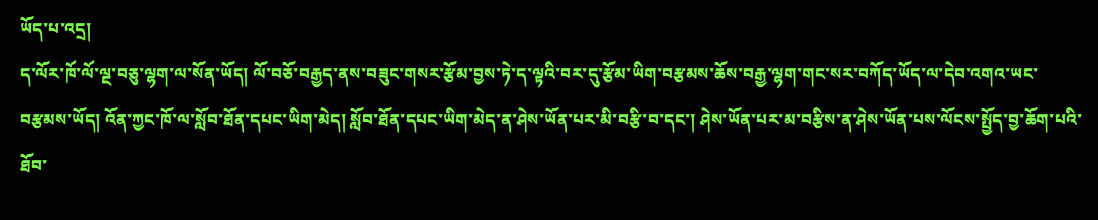ཡོད་པ་འདྲ།
ད་ལོར་ཁོ་ལོ་ལྔ་བཅུ་ལྷག་ལ་སོན་ཡོད། ལོ་བཅོ་བརྒྱད་ནས་བཟུང་གསར་རྩོམ་བྱས་ཏེ་ད་ལྟའི་བར་དུ་རྩོམ་ཡིག་བརྩམས་ཆོས་བརྒྱ་ལྷག་གང་སར་བཀོད་ཡོད་ལ་དེབ་འགའ་ཡང་བརྩམས་ཡོད། འོན་ཀྱང་ཁོ་ལ་སློབ་ཐོན་དཔང་ཡིག་མེད། སློབ་ཐོན་དཔང་ཡིག་མེད་ན་ཤེས་ཡོན་པར་མི་བརྩི་བ་དང་། ཤེས་ཡོན་པར་མ་བརྩིས་ན་ཤེས་ཡོན་པས་ལོངས་སྤྱོད་བྱ་ཆོག་པའི་ཐོབ་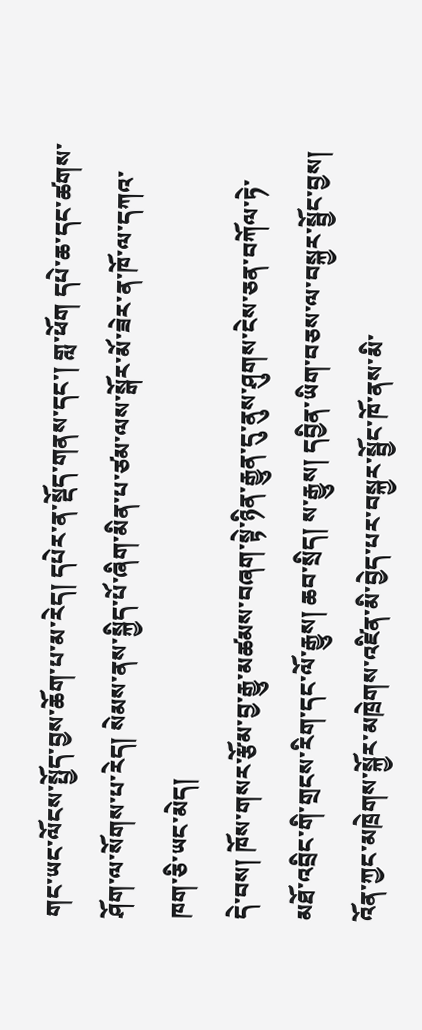གང་ཡང་ལོངས་སྤྱོད་བྱས་ཆོག་པ་མ་རེད། དཔེར་ན་སྡོད་གནས་དང་། གླ་ཕོག དཔེ་ཆ་དང་ཚགས་ཤོག་ལ་སོགས་པ་རེད། སེམས་ནས་སྐྱིད་པོ་ཞིག་མིན་པ་ཙམ་ལས་སྒོར་མོ་ཟེར་ན་ཁོ་ལ་དཀའ་ཁག་ཅི་ཡང་མེད།
དེ་བས། ཁོས་གསར་རྩོམ་བྱ་རྒྱུ་མཚམས་བཞག་སྟེ་ཉིན་རྒྱུན་དུ་ནུས་ཤུགས་ངེས་ཅན་བཀོལ་ཏེ་མཐོ་འབྲིང་གི་གྲངས་རིག་དང་ལོ་རྒྱུས། ཆབ་སྲིད། ས་རྒྱུས། དབྱིན་ཡིག་བཅས་ལ་བསྐྱར་སྦྱོང་བྱས། འོན་ཀྱང་མཁྲེགས་སྐྱོར་མཁྲེགས་འཛིན་མི་བྱེད་པར་བསྐྱར་སྦྱོང་ཁོ་ནས་མི་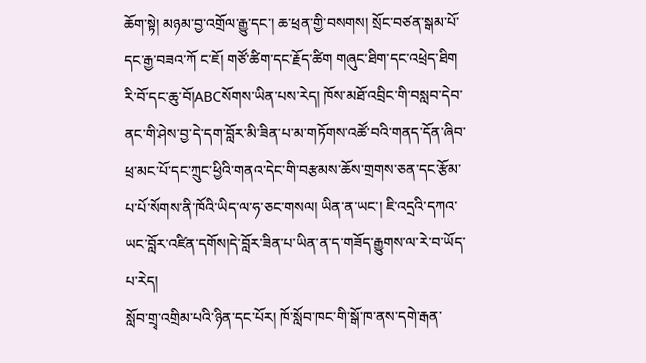ཆོག་སྟེ། མཉམ་བྱ་འགྲོལ་རྒྱུ་དང་། ཆ་ཕྲན་གྱི་བསགས། སྲོང་བཙན་སྒམ་པོ་དང་རྒྱ་བཟའ་ཀོ ང་ཇོ། གཙོ་ཚིག་དང་རྗོད་ཚིག གཞུང་ཐིག་དང་འཕྲེད་ཐིག རི་བོ་དང་ཆུ་བོ།ABCསོགས་ཡིན་པས་རེད། ཁོས་མཐོ་འབྲིང་གི་བསླབ་དེབ་ནང་གི་ཤེས་བྱ་དེ་དག་བློར་མི་ཟིན་པ་མ་གཏོགས་འཚོ་བའི་གནད་དོན་ཞིབ་ཕྲ་མང་པོ་དང་ཀྲུང་ཕྱིའི་གནའ་དེང་གི་བརྩམས་ཆོས་གྲགས་ཅན་དང་རྩོམ་པ་པོ་སོགས་ནི་ཁོའི་ཡིད་ལ་ཧ་ཅང་གསལ། ཡིན་ན་ཡང་། ཇི་འདྲའི་དཀའ་ཡང་བློར་འཛིན་དགོས།དེ་བློར་ཟིན་པ་ཡིན་ན་ད་གཟོད་རྒྱུགས་ལ་རེ་བ་ཡོད་པ་རེད།
སློབ་གྲྭ་འགྲིམ་པའི་ཉིན་དང་པོར། ཁོ་སློབ་ཁང་གི་སྒོ་ཁ་ནས་དགེ་རྒན་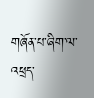གཞོན་པ་ཞིག་ལ་འཕྲད་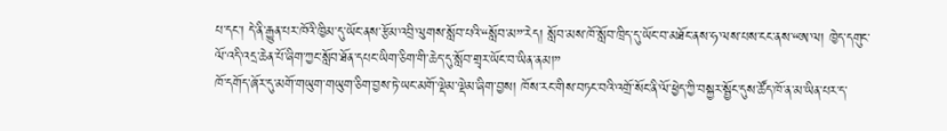པ་དང་། དེ་ནི་རྒྱུན་པར་ཁོའི་ཁྱིམ་དུ་ཡོང་ནས་རྩོམ་འབྲི་ལུགས་སློབ་པའི་“སློབ་མ”་རེད། སློབ་མས་ཁོ་སློབ་ཁྲིད་དུ་ཡོང་བ་མཐོང་ནས་ཧ་ལས་པས་ངང་ནས་“ཨ་ལ། ཁྱེད་དགུང་ལོ་འདི་འདྲ་ཆེན་པོ་ཞིག་ཀྱང་སློབ་ཐོན་དཔང་ཡིག་ཅིག་གི་ཆེད་དུ་སློབ་གྲྭར་ཡོང་བ་ཡིན་ནམ།”
ཁོ་དགོད་ཞོར་དུ་མགོ་གཡུག་གཡུག་ཅིག་བྱས་ཏེ་ཡང་མགོ་ལྡེམ་ལྡེམ་ཞིག་བྱས། ཁོས་རང་གིས་བཏང་བའི་འགྲོ་སོང་ནི་ལོ་ཕྱེད་ཀྱི་བསྐྱར་སྦྱོང་དུས་ཚོད་ཁོ་ན་མ་ཡིན་པར་ད་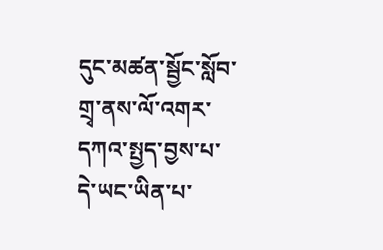དུང་མཚན་སྦྱོང་སློབ་གྲྭ་ནས་ལོ་འགར་དཀའ་སྤྱད་བྱས་པ་དེ་ཡང་ཡིན་པ་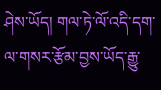ཤེས་ཡོད། གལ་ཏེ་ལོ་འདི་དག་ལ་གསར་རྩོམ་བྱས་ཡོད་རྒྱུ་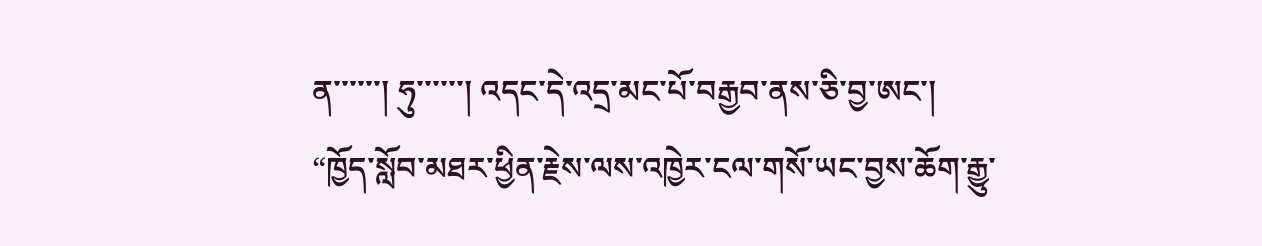ན་་་་་་། ཧུ་་་་་་། འདང་དེ་འདྲ་མང་པོ་བརྒྱབ་ནས་ཅི་བྱ་ཨང་།
“ཁྱོད་སློབ་མཐར་ཕྱིན་རྗེས་ལས་འཁྱེར་ངལ་གསོ་ཡང་བྱས་ཆོག་རྒྱུ་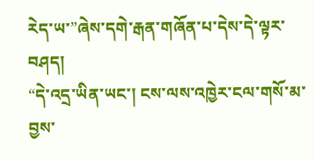རེད་ཡ་”ཞེས་དགེ་རྒན་གཞོན་པ་དེས་དེ་ལྟར་བཤད།
“དེ་འདྲ་ཡིན་ཡང་། ངས་ལས་འཁྱེར་ངལ་གསོ་མ་བྱས་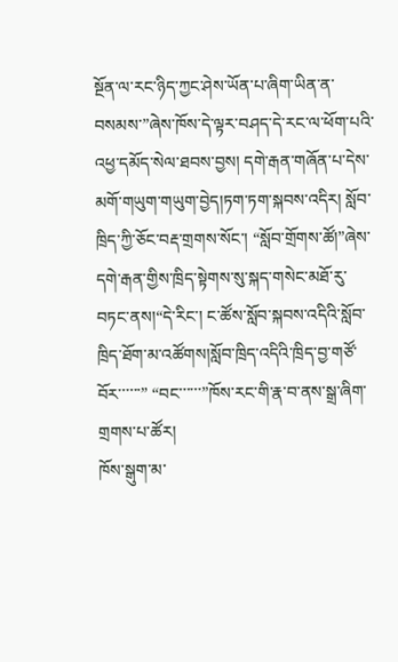སྔོན་ལ་རང་ཉིད་ཀྱང་ཤེས་ཡོན་པ་ཞིག་ཡིན་ན་བསམས་”ཞེས་ཁོས་དེ་ལྟར་བཤད་དེ་རང་ལ་ཕོག་པའི་འཕྱ་དམོད་སེལ་ཐབས་བྱས། དགེ་རྒན་གཞོན་པ་དེས་མགོ་གཡུག་གཡུག་བྱེད།ཏག་ཏག་སྐབས་འདིར། སློབ་ཁྲིད་ཀྱི་ཅོང་བརྡ་གྲགས་སོང་། “སློབ་གྲོགས་ཚོ།”ཞེས་དགེ་རྒན་གྱིས་ཁྲིད་སྟེགས་སུ་སྐད་གསེང་མཐོ་རུ་བཏང་ནས།“དེ་རིང་། ང་ཚོས་སློབ་སྐབས་འདིའི་སློབ་ཁྲིད་ཐོག་མ་འཚོགས།སློབ་ཁྲིད་འདིའི་ཁྲིད་བྱ་གཙོ་བོར་་་་་་” “བང་་་་་་”ཁོས་རང་གི་རྣ་བ་ནས་སྒྲ་ཞིག་གྲགས་པ་ཚོར།
ཁོས་སྒུག་མ་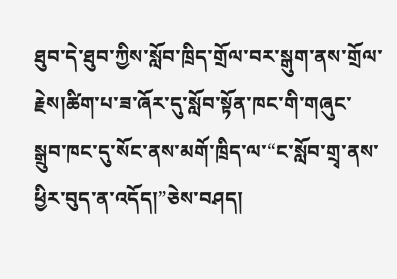ཐུབ་དེ་ཐུབ་ཀྱིས་སློབ་ཁྲིད་གྲོལ་བར་སྒུག་ནས་གྲོལ་རྗེས།ཚིག་པ་ཟ་ཞོར་དུ་སློབ་སྟོན་ཁང་གི་གཞུང་སྒྲུབ་ཁང་དུ་སོང་ནས་མགོ་ཁྲིད་ལ་“ང་སློབ་གྲྭ་ནས་ཕྱིར་བུད་ན་འདོད།”ཅེས་བཤད།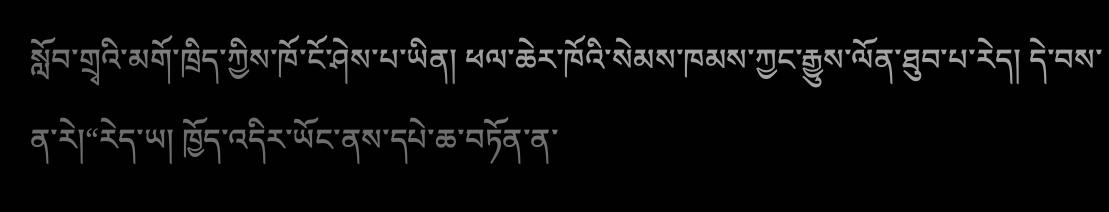སློབ་གྲྭའི་མགོ་ཁྲིད་ཀྱིས་ཁོ་ངོ་ཤེས་པ་ཡིན། ཕལ་ཆེར་ཁོའི་སེམས་ཁམས་ཀྱང་རྒྱུས་ལོན་ཐུབ་པ་རེད། དེ་བས་ན་རེ།“རེད་ཡ། ཁྱོད་འདིར་ཡོང་ནས་དཔེ་ཆ་བཏོན་ན་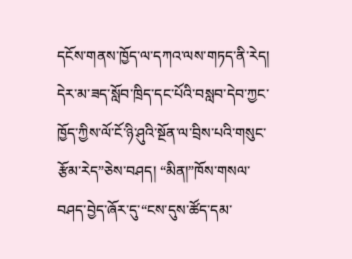དངོས་གནས་ཁྱོད་ལ་དཀའ་ལས་གཏད་ནི་རེད། དེར་མ་ཟད་སློབ་ཁྲིད་དང་པོའི་བསླབ་དེབ་ཀྱང་ཁྱོད་ཀྱིས་ལོ་ངོ་ཉི་ཤུའི་སྔོན་ལ་བྲིས་པའི་གསུང་རྩོམ་རེད”ཅེས་བཤད། “མིན།”ཁོས་གསལ་བཤད་བྱེད་ཞོར་དུ་“ངས་དུས་ཚོད་དམ་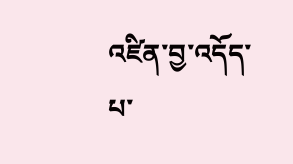འཛིན་བྱ་འདོད་པ་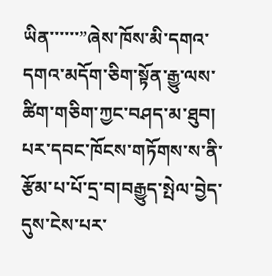ཡིན་་་་་་”ཞེས་ཁོས་མི་དགའ་དགའ་མདོག་ཅིག་སྟོན་རྒྱུ་ལས་ཚིག་གཅིག་ཀྱང་བཤད་མ་ཐུབ།
པར་དབང་ཁོངས་གཏོགས་ས་ནི་རྩོམ་པ་པོ་དྲ་བ།བརྒྱུད་སྤེལ་བྱེད་དུས་ངེས་པར་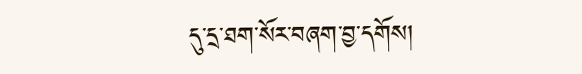དུ་དྲ་ཐག་སོར་བཞག་བྱ་དགོས།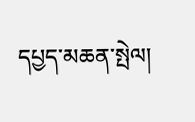དཔྱད་མཆན་སྤེལ།